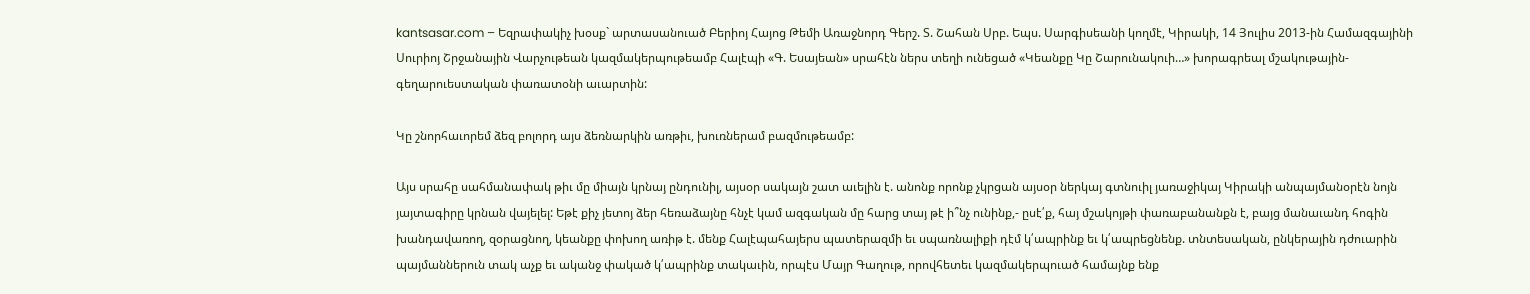kantsasar.com – Եզրափակիչ խօսք` արտասանուած Բերիոյ Հայոց Թեմի Առաջնորդ Գերշ. Տ. Շահան Սրբ. Եպս. Սարգիսեանի կողմէ, Կիրակի, 14 Յուլիս 2013-ին Համազգայինի Սուրիոյ Շրջանային Վարչութեան կազմակերպութեամբ Հալէպի «Գ. Եսայեան» սրահէն ներս տեղի ունեցած «Կեանքը Կը Շարունակուի…» խորագրեալ մշակութային-գեղարուեստական փառատօնի աւարտին:

Կը շնորհաւորեմ ձեզ բոլորդ այս ձեռնարկին առթիւ, խուռներամ բազմութեամբ:

Այս սրահը սահմանափակ թիւ մը միայն կրնայ ընդունիլ, այսօր սակայն շատ աւելին է. անոնք որոնք չկրցան այսօր ներկայ գտնուիլ յառաջիկայ Կիրակի անպայմանօրէն նոյն յայտագիրը կրնան վայելել: Եթէ քիչ յետոյ ձեր հեռաձայնը հնչէ կամ ազգական մը հարց տայ թէ ի՞նչ ունինք,- ըսէ՛ք, հայ մշակոյթի փառաբանանքն է, բայց մանաւանդ հոգին խանդավառող, զօրացնող, կեանքը փոխող առիթ է. մենք Հալէպահայերս պատերազմի եւ սպառնալիքի դէմ կ՛ապրինք եւ կ՛ապրեցնենք. տնտեսական, ընկերային դժուարին պայմաններուն տակ աչք եւ ականջ փակած կ՛ապրինք տակաւին, որպէս Մայր Գաղութ, որովհետեւ կազմակերպուած համայնք ենք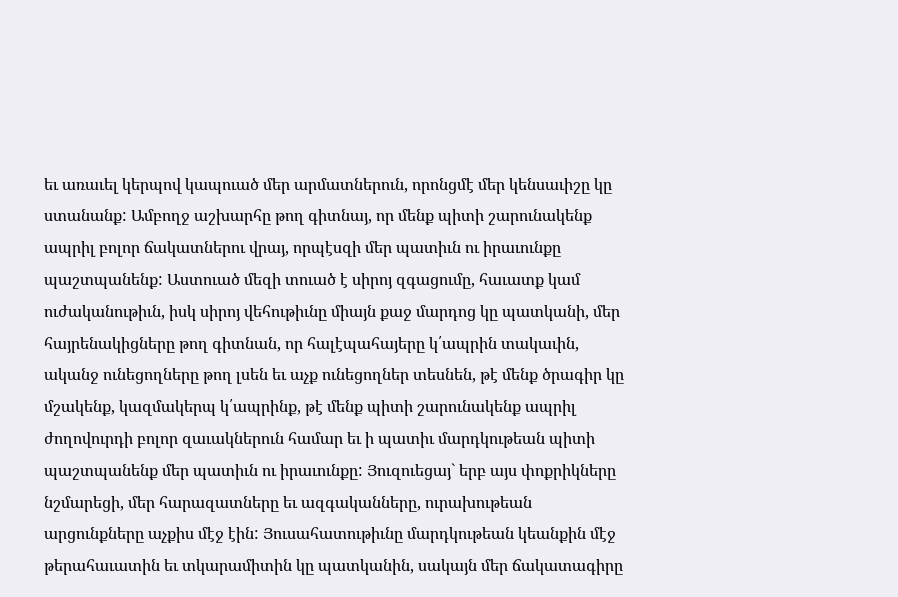եւ առաւել կերպով կապուած մեր արմատներուն, որոնցմէ մեր կենսաւիշը կը ստանանք: Ամբողջ աշխարհը թող գիտնայ, որ մենք պիտի շարունակենք ապրիլ բոլոր ճակատներու վրայ, որպէսզի մեր պատիւն ու իրաւունքը պաշտպանենք: Աստուած մեզի տուած է սիրոյ զգացումը, հաւատք կամ ուժականութիւն, իսկ սիրոյ վեհութիւնը միայն քաջ մարդոց կը պատկանի, մեր հայրենակիցները թող գիտնան, որ հալէպահայերը կ՛ապրին տակաւին, ականջ ունեցողները թող լսեն եւ աչք ունեցողներ տեսնեն, թէ մենք ծրագիր կը մշակենք, կազմակերպ կ՛ապրինք, թէ մենք պիտի շարունակենք ապրիլ ժողովուրդի բոլոր զաւակներուն համար եւ ի պատիւ մարդկութեան պիտի պաշտպանենք մեր պատիւն ու իրաւունքը: Յուզուեցայ` երբ այս փոքրիկները նշմարեցի, մեր հարազատները եւ ազգականները, ուրախութեան արցունքները աչքիս մէջ էին: Յուսահատութիւնը մարդկութեան կեանքին մէջ թերահաւատին եւ տկարամիտին կը պատկանին, սակայն մեր ճակատագիրը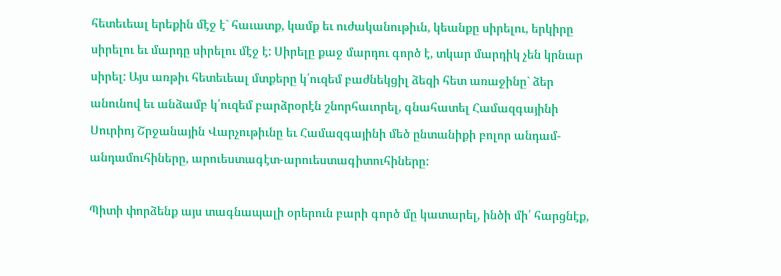հետեւեալ երեքին մէջ է` հաւատք, կամք եւ ուժականութիւն, կեանքը սիրելու, երկիրը սիրելու եւ մարդը սիրելու մէջ է: Սիրելը քաջ մարդու գործ է, տկար մարդիկ չեն կրնար սիրել: Այս առթիւ հետեւեալ մտքերը կ՛ուզեմ բաժնեկցիլ ձեզի հետ առաջինը` ձեր անունով եւ անձամբ կ՛ուզեմ բարձրօրէն շնորհաւորել, գնահատել Համազգայինի Սուրիոյ Շրջանային Վարչութիւնը եւ Համազգայինի մեծ ընտանիքի բոլոր անդամ-անդամուհիները, արուեստագէտ-արուեստագիտուհիները:

Պիտի փորձենք այս տագնապալի օրերուն բարի գործ մը կատարել, ինծի մի՛ հարցնէք,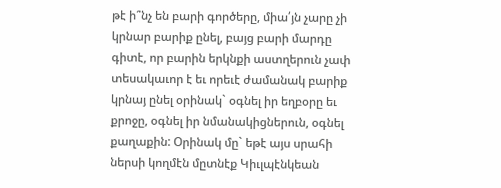թէ ի՞նչ են բարի գործերը, միա՛յն չարը չի կրնար բարիք ընել, բայց բարի մարդը գիտէ, որ բարին երկնքի աստղերուն չափ տեսակաւոր է եւ որեւէ ժամանակ բարիք կրնայ ընել օրինակ` օգնել իր եղբօրը եւ քրոջը, օգնել իր նմանակիցներուն, օգնել քաղաքին: Օրինակ մը` եթէ այս սրահի ներսի կողմէն մըտնէք Կիւլպէնկեան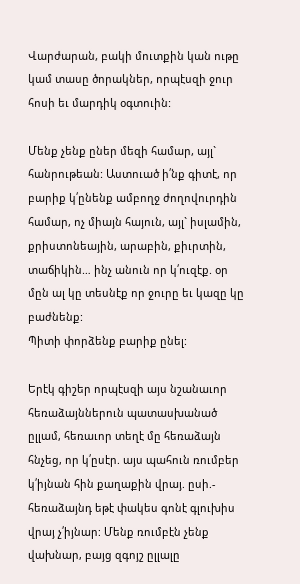Վարժարան, բակի մուտքին կան ութը կամ տասը ծորակներ, որպէսզի ջուր հոսի եւ մարդիկ օգտուին:

Մենք չենք ըներ մեզի համար, այլ` հանրութեան: Աստուած ի՛նք գիտէ, որ բարիք կ՛ընենք ամբողջ ժողովուրդին համար, ոչ միայն հայուն, այլ` իսլամին, քրիստոնեային, արաբին, քիւրտին, տաճիկին… ինչ անուն որ կ՛ուզէք. օր մըն ալ կը տեսնէք որ ջուրը եւ կազը կը բաժնենք:
Պիտի փորձենք բարիք ընել:

Երէկ գիշեր որպէսզի այս նշանաւոր հեռաձայններուն պատասխանած ըլլամ, հեռաւոր տեղէ մը հեռաձայն հնչեց, որ կ՛ըսէր. այս պահուն ռումբեր կ՛իյնան հին քաղաքին վրայ. ըսի.- հեռաձայնդ եթէ փակես գոնէ գլուխիս վրայ չ՛իյնար: Մենք ռումբէն չենք վախնար, բայց զգոյշ ըլլալը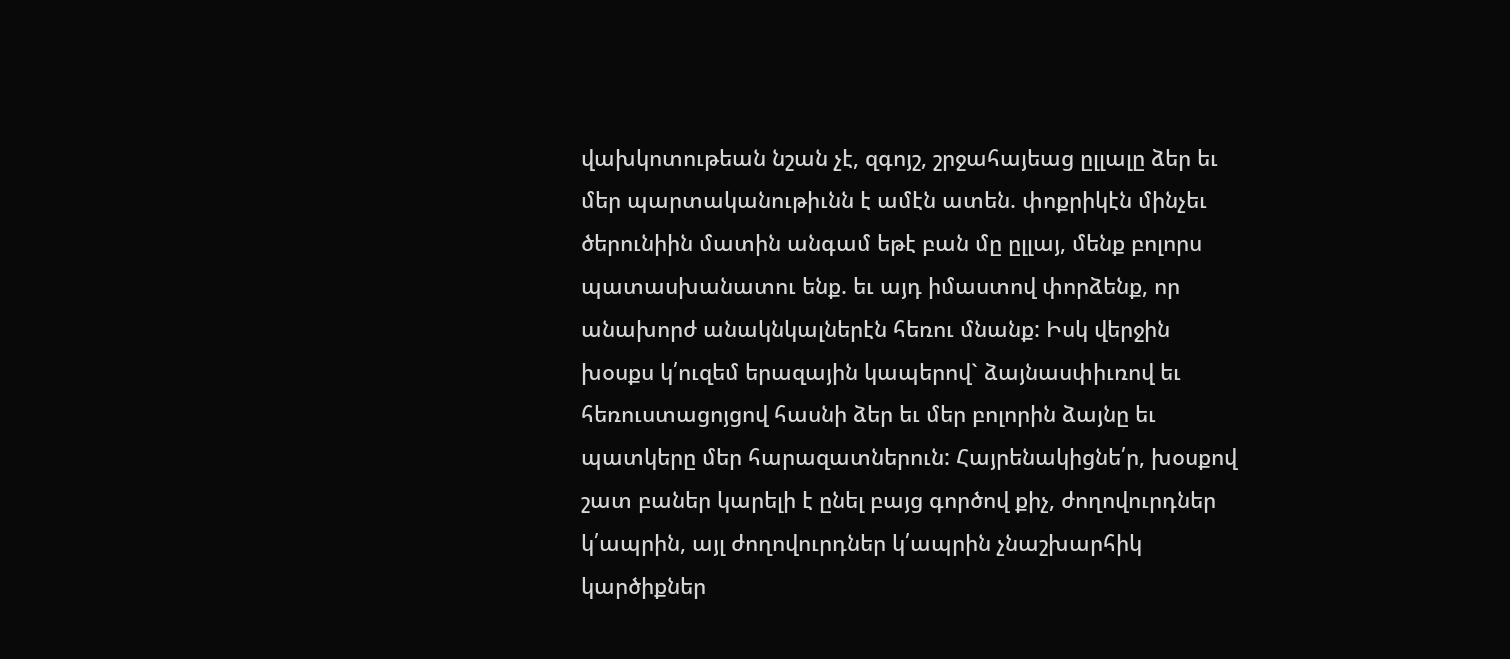վախկոտութեան նշան չէ, զգոյշ, շրջահայեաց ըլլալը ձեր եւ մեր պարտականութիւնն է ամէն ատեն. փոքրիկէն մինչեւ ծերունիին մատին անգամ եթէ բան մը ըլլայ, մենք բոլորս պատասխանատու ենք. եւ այդ իմաստով փորձենք, որ անախորժ անակնկալներէն հեռու մնանք: Իսկ վերջին խօսքս կ՛ուզեմ երազային կապերով` ձայնասփիւռով եւ հեռուստացոյցով հասնի ձեր եւ մեր բոլորին ձայնը եւ պատկերը մեր հարազատներուն: Հայրենակիցնե՛ր, խօսքով շատ բաներ կարելի է ընել բայց գործով քիչ, ժողովուրդներ կ՛ապրին, այլ ժողովուրդներ կ՛ապրին չնաշխարհիկ կարծիքներ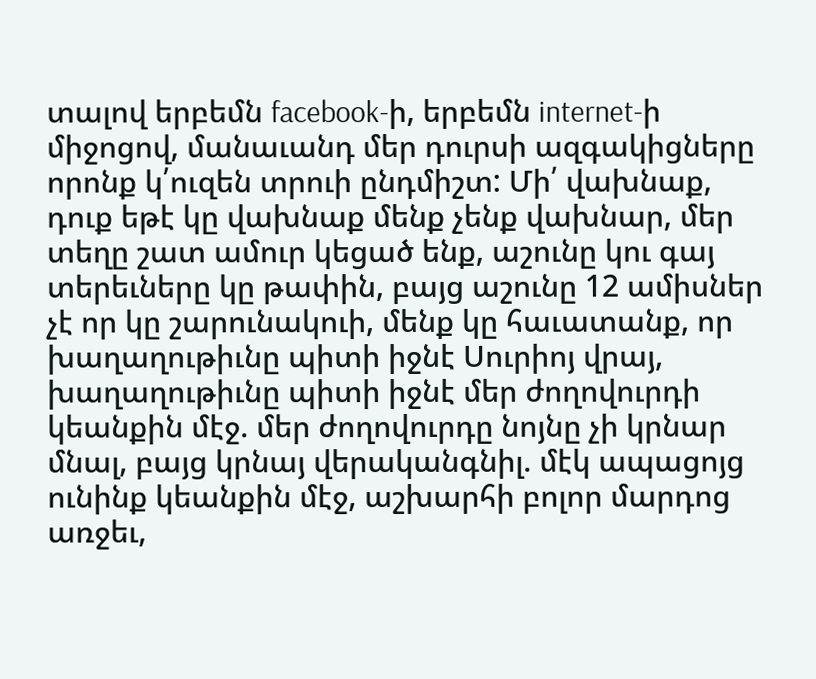տալով երբեմն facebook-ի, երբեմն internet-ի միջոցով, մանաւանդ մեր դուրսի ազգակիցները որոնք կ՛ուզեն տրուի ընդմիշտ: Մի՛ վախնաք, դուք եթէ կը վախնաք մենք չենք վախնար, մեր տեղը շատ ամուր կեցած ենք, աշունը կու գայ տերեւները կը թափին, բայց աշունը 12 ամիսներ չէ որ կը շարունակուի, մենք կը հաւատանք, որ խաղաղութիւնը պիտի իջնէ Սուրիոյ վրայ, խաղաղութիւնը պիտի իջնէ մեր ժողովուրդի կեանքին մէջ. մեր ժողովուրդը նոյնը չի կրնար մնալ, բայց կրնայ վերականգնիլ. մէկ ապացոյց ունինք կեանքին մէջ, աշխարհի բոլոր մարդոց առջեւ,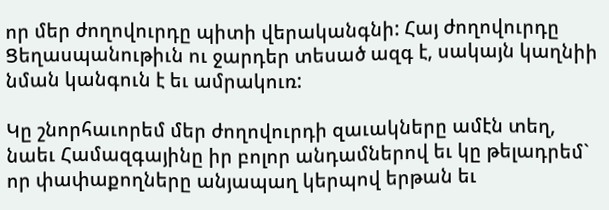որ մեր ժողովուրդը պիտի վերականգնի: Հայ ժողովուրդը Ցեղասպանութիւն ու ջարդեր տեսած ազգ է, սակայն կաղնիի նման կանգուն է եւ ամրակուռ:

Կը շնորհաւորեմ մեր ժողովուրդի զաւակները ամէն տեղ, նաեւ Համազգայինը իր բոլոր անդամներով եւ կը թելադրեմ` որ փափաքողները անյապաղ կերպով երթան եւ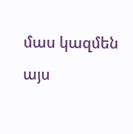մաս կազմեն այս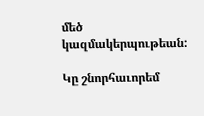մեծ կազմակերպութեան:

Կը շնորհաւորեմ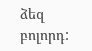ձեզ բոլորդ: